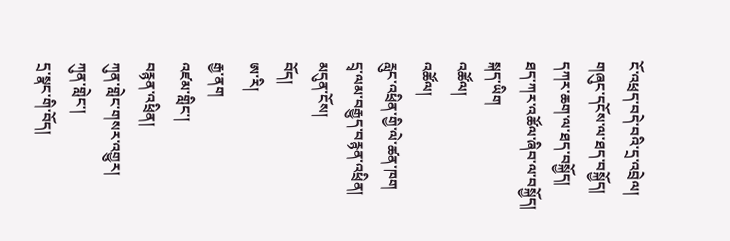ངོ་འཕྲད་བདེ་བའི་དྲ་འབྲེལ།
གཞུང་དངོས་ལ་ཐད་བསྐྱོད།
དཀར་ཆག་ལ་ཐད་བསྐྱོད།
ཐད་ཀར་འཚོལ་ཞིབ་ལ་བསྐྱོད།
སྐད་ཡིག
འཚོལ།
འཚོལ།
རླུང་འཕྲིན་གྱི་ལེ་ཚན་ཁག
དྲྭ་ལམ་བརྒྱུད་བརྙན་འཕྲིན།
མདུན་ངོས།
བོད།
ཨ་རི།
རྒྱ་ནག
འཛམ་གླིང་།
བརྙན་འཕྲིན།
ཀུན་གླེང་གསར་འགྱུར།
ཀུན་གླེང་།
དྲ་སྣང་གི་བོད།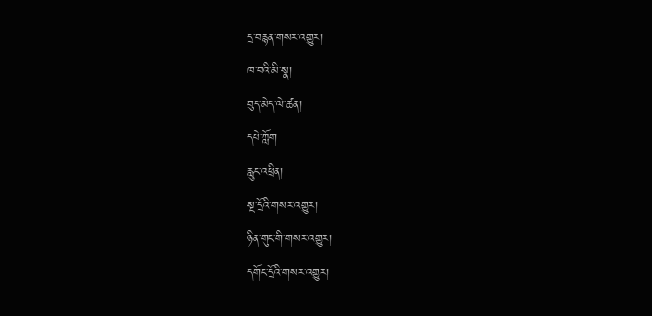དྲ་བརྙན་གསར་འགྱུར།
ཁ་བའི་མི་སྣ།
བུད་མེད་ལེ་ཚན།
དཔེ་ཀློག
རླུང་འཕྲིན།
སྔ་དྲོའི་གསར་འགྱུར།
ཉིན་གུང་གི་གསར་འགྱུར།
དགོང་དྲོའི་གསར་འགྱུར།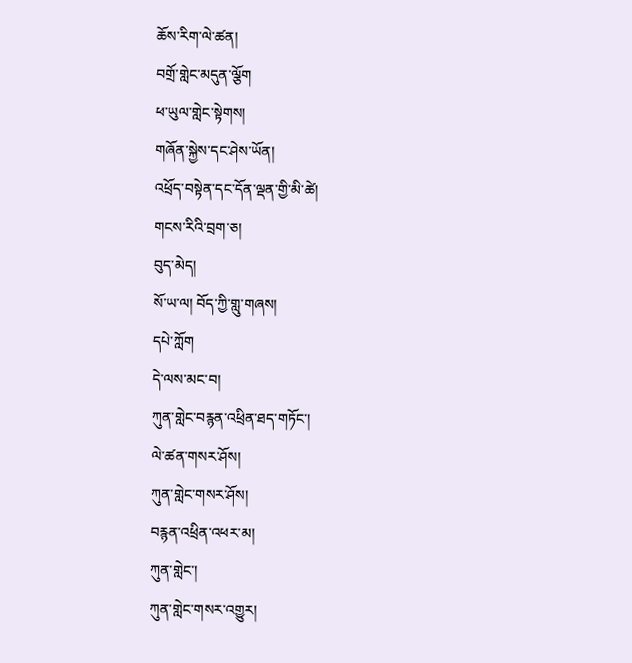ཆོས་རིག་ལེ་ཚན།
བགྲོ་གླེང་མདུན་ལྕོག
ཕ་ཡུལ་གླེང་སྟེགས།
གཞོན་སྐྱེས་དང་ཤེས་ཡོན།
འཕྲོད་བསྟེན་དང་དོན་ལྡན་གྱི་མི་ཚེ།
གངས་རིའི་བྲག་ཅ།
བུད་མེད།
སོ་ཡ་ལ། བོད་ཀྱི་གླུ་གཞས།
དཔེ་ཀློག
དེ་ལས་མང་བ།
ཀུན་གླེང་བརྙན་འཕྲིན་ཐད་གཏོང་།
ལེ་ཚན་གསར་ཤོས།
ཀུན་གླེང་གསར་ཤོས།
བརྙན་འཕྲིན་འཕར་མ།
ཀུན་གླེང་།
ཀུན་གླེང་གསར་འགྱུར།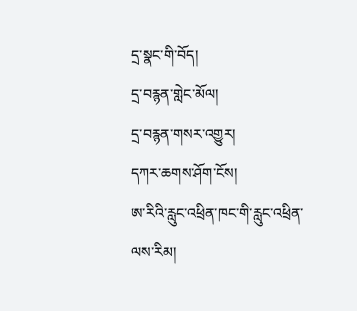དྲ་སྣང་གི་བོད།
དྲ་བརྙན་གླེང་མོལ།
དྲ་བརྙན་གསར་འགྱུར།
དཀར་ཆགས་ཤོག་ངོས།
ཨ་རིའི་རླུང་འཕྲིན་ཁང་གི་རླུང་འཕྲིན་ལས་རིམ།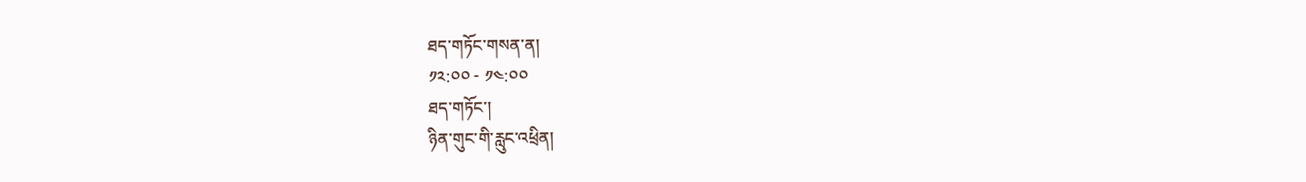ཐད་གཏོང་གསན་ན།
༡༢:༠༠ - ༡༤:༠༠
ཐད་གཏོང་།
ཉིན་གུང་གི་རླུང་འཕྲིན།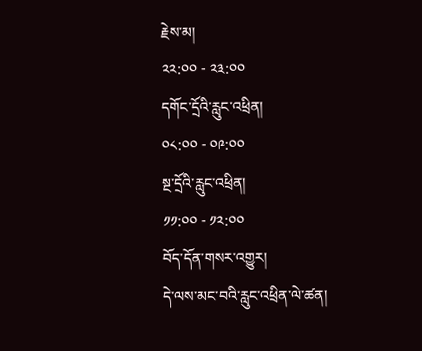རྗེས་མ།
༢༢:༠༠ - ༢༣:༠༠
དགོང་དྲོའི་རླུང་འཕྲིན།
༠༨:༠༠ - ༠༩:༠༠
སྔ་དྲོའི་རླུང་འཕྲིན།
༡༡:༠༠ - ༡༢:༠༠
བོད་དོན་གསར་འགྱུར།
དེ་ལས་མང་བའི་རླུང་འཕྲིན་ལེ་ཚན།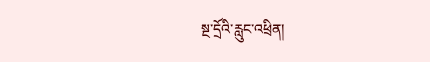སྔ་དྲོའི་རླུང་འཕྲིན།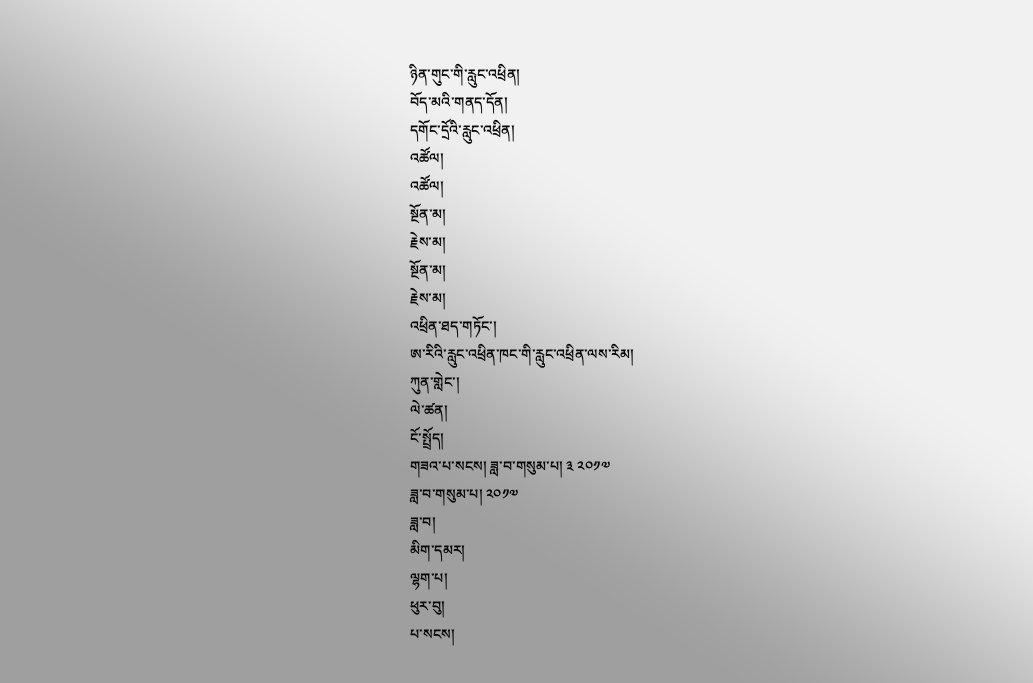ཉིན་གུང་གི་རླུང་འཕྲིན།
བོད་མའི་གནད་དོན།
དགོང་དྲོའི་རླུང་འཕྲིན།
འཚོལ།
འཚོལ།
སྔོན་མ།
རྗེས་མ།
སྔོན་མ།
རྗེས་མ།
འཕྲིན་ཐད་གཏོང་།
ཨ་རིའི་རླུང་འཕྲིན་ཁང་གི་རླུང་འཕྲིན་ལས་རིམ།
ཀུན་གླེང་།
ལེ་ཚན།
ངོ་སྤྲོད།
གཟའ་པ་སངས། ཟླ་བ་གསུམ་པ། ༣ ༢༠༡༧
ཟླ་བ་གསུམ་པ། ༢༠༡༧
ཟླ་བ།
མིག་དམར།
ལྷག་པ།
ཕུར་བུ།
པ་སངས།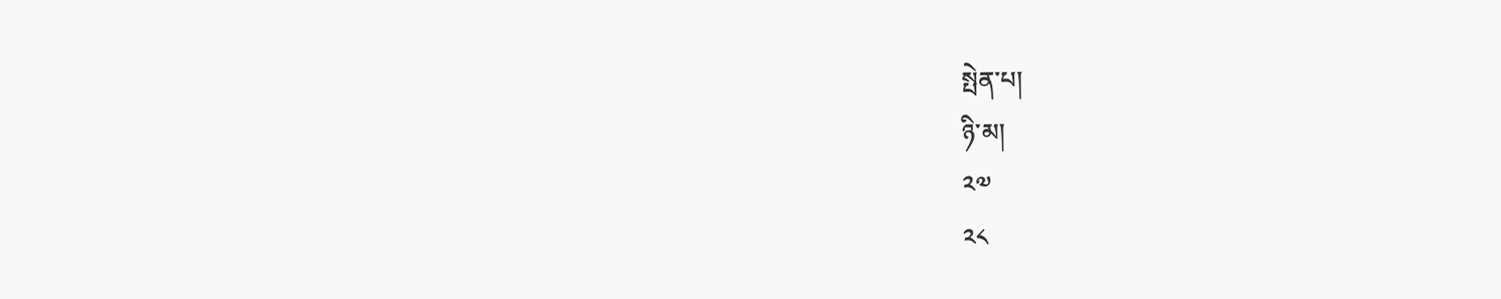སྤེན་པ།
ཉི་མ།
༢༧
༢༨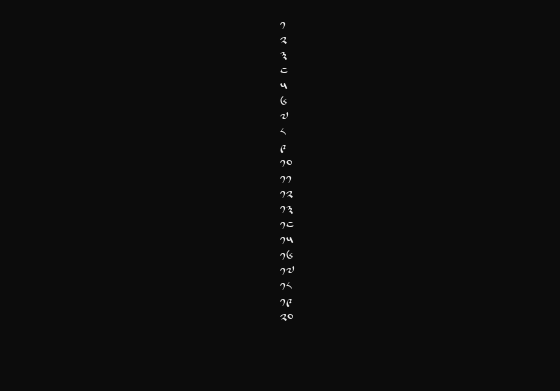༡
༢
༣
༤
༥
༦
༧
༨
༩
༡༠
༡༡
༡༢
༡༣
༡༤
༡༥
༡༦
༡༧
༡༨
༡༩
༢༠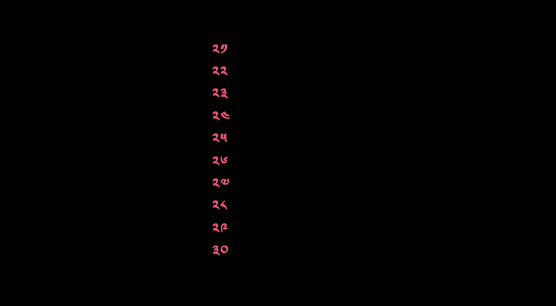༢༡
༢༢
༢༣
༢༤
༢༥
༢༦
༢༧
༢༨
༢༩
༣༠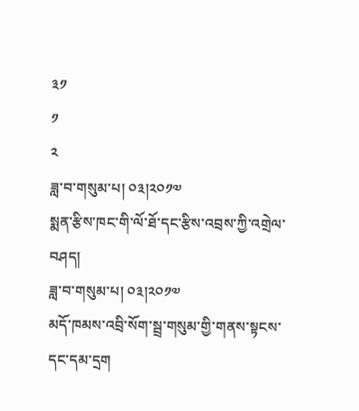༣༡
༡
༢
ཟླ་བ་གསུམ་པ། ༠༣།༢༠༡༧
སྨན་རྩིས་ཁང་གི་ལོ་ཐོ་དང་རྩིས་འབྲས་ཀྱི་འགྲེལ་བཤད།
ཟླ་བ་གསུམ་པ། ༠༣།༢༠༡༧
མདོ་ཁམས་འབྲི་སོག་སྦྲ་གསུམ་གྱི་གནས་སྟངས་དང་དམ་དྲག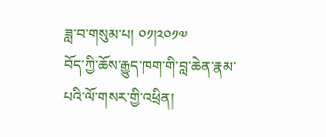ཟླ་བ་གསུམ་པ། ༠༡།༢༠༡༧
བོད་ཀྱི་ཆོས་རྒྱུད་ཁག་གི་བླ་ཆེན་རྣམ་པའི་ལོ་གསར་གྱི་འཕྲིན།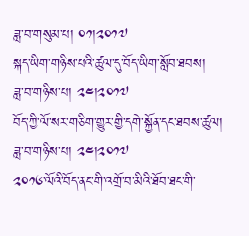ཟླ་བ་གསུམ་པ། ༠༡།༢༠༡༧
སྐད་ཡིག་གཉིས་པའི་ཚུལ་དུ་བོད་ཡིག་སློབ་ཐབས།
ཟླ་བ་གཉིས་པ། ༢༤།༢༠༡༧
བོད་ཀྱི་ལོ་སར་གཅིག་གྱུར་གྱི་དགེ་སྐྱོན་དང་ཐབས་ཚུལ།
ཟླ་བ་གཉིས་པ། ༢༤།༢༠༡༧
༢༠༡༦་ལོའི་བོད་ནང་གི་འགྲོ་བ་མིའི་ཐོབ་ཐང་གི་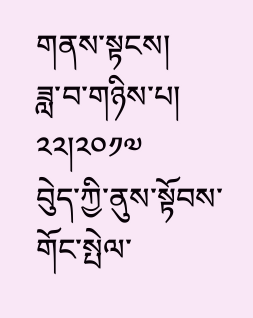གནས་སྟངས།
ཟླ་བ་གཉིས་པ། ༢༢།༢༠༡༧
བེུད་ཀྱི་ནུས་སྟོབས་གོང་སྤེལ་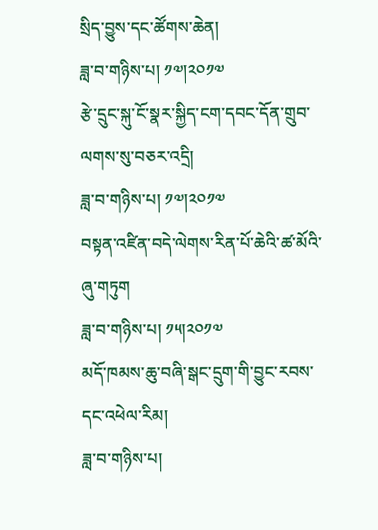སྲིད་བྱུས་དང་ཚོགས་ཆེན།
ཟླ་བ་གཉིས་པ། ༡༧།༢༠༡༧
རྩེ་དྲུང་སྐུ་ངོ་སྣར་སྐྱིད་ངག་དབང་དོན་གྲུབ་ལགས་སུ་བཅར་འདྲི།
ཟླ་བ་གཉིས་པ། ༡༧།༢༠༡༧
བསྟན་འཛིན་བདེ་ལེགས་རིན་པོ་ཆེའི་ཚ་མོའི་ཞུ་གཏུག
ཟླ་བ་གཉིས་པ། ༡༥།༢༠༡༧
མདོ་ཁམས་ཆུ་བཞི་སྒང་དྲུག་གི་བྱུང་རབས་དང་འཕེལ་རིམ།
ཟླ་བ་གཉིས་པ།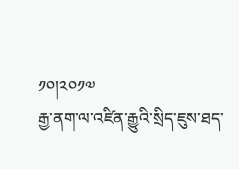༡༠།༢༠༡༧
རྒྱ་ནག་ལ་འཛིན་རྒྱུའི་སྲིད་ཇུས་ཐད་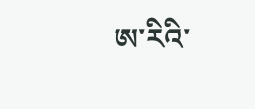ཨ་རིའི་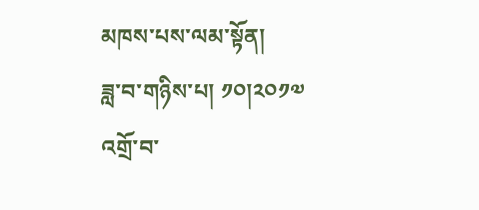མཁས་པས་ལམ་སྟོན།
ཟླ་བ་གཉིས་པ། ༡༠།༢༠༡༧
འགྲོ་བ་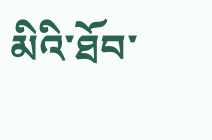མིའི་ཐོབ་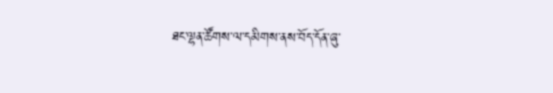ཐང་ལྷན་ཚོགས་ལ་དམིགས་ནས་བོད་དོན་ཞུ་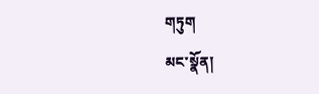གཏུག
མང་སྣོན།